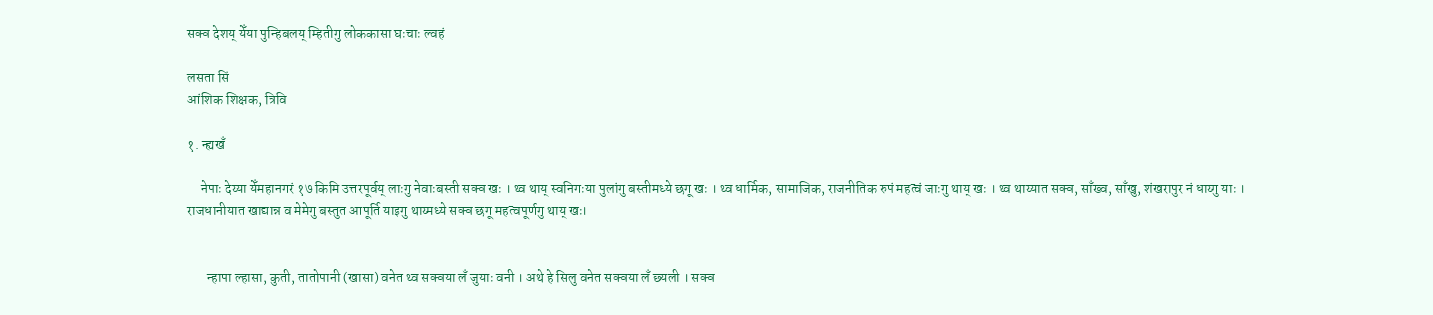सक्व देशय् येँया पुन्हिबलय् म्हितीगु लोककासा घःचाः ल्वहं

लसता सिं
आंशिक शिक्षक, त्रिवि

१. न्ह्यखँ

     नेपाः देय्या येँमहानगरं १७ किमि उत्तरपूर्वय् लाःगु नेवाःबस्ती सक्व खः । थ्व थाय् स्वनिगःया पुलांगु बस्तीमध्ये छगू खः । थ्व धार्मिक, सामाजिक, राजनीतिक रुपं महत्वं जाःगु थाय् खः । थ्व थाय्यात सक्व, साँख्व, साँखु, शंखरापुर नं धाय्गु याः । राजधानीयात खाद्यान्न व मेमेगु बस्तुत आपूर्ति याइगु थाय्मध्ये सक्व छगू महत्वपूर्णगु थाय् खः।


       न्हापा ल्हासा, कुती, तातोपानी (खासा) वनेत थ्व सक्वया लँ जुयाः वनी । अथे हे सिलु वनेत सक्वया लँ छ्यली । सक्व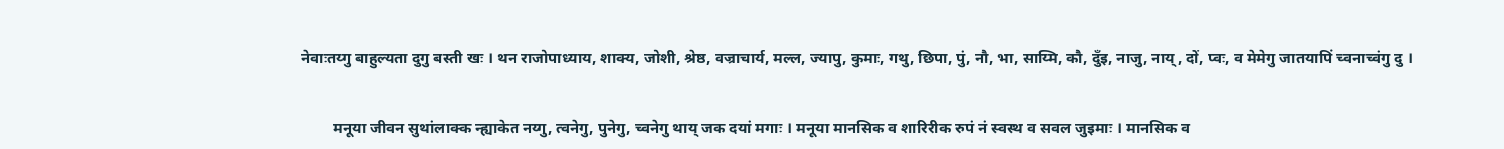नेवाःतय्गु बाहुल्यता दुगु बस्ती खः । थन राजोपाध्याय, शाक्य, जोशी, श्रेष्ठ, वज्राचार्य, मल्ल, ज्यापु, कुमाः, गथु, छिपा, पुं, नौ, भा, साय्मि, कौ, दुँइ, नाजु, नाय्, दों, प्वः, व मेमेगु जातयापिं च्वनाच्वंगु दु ।


        मनूया जीवन सुथांलाक्क न्ह्याकेत नय्गु, त्वनेगु, पुनेगु, च्वनेगु थाय् जक दयां मगाः । मनूया मानसिक व शारिरीक रुपं नं स्वस्थ व सवल जुइमाः । मानसिक व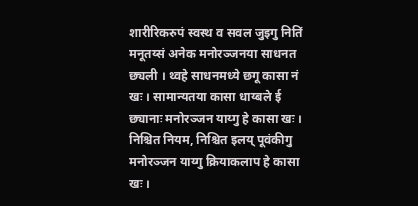शारीरिकरुपं स्वस्थ व सवल जुइगु नितिं मनूतय्सं अनेक मनोरञ्जनया साधनत छ्यली । थ्वहे साधनमध्ये छगू कासा नं खः । सामान्यतया कासा धाय्बले ई छ्यानाः मनोरञ्जन याय्गु हे कासा खः । निश्चित नियम, निश्चित इलय् पूवंकीगु मनोरञ्जन याय्गु क्रियाकलाप हे कासा खः ।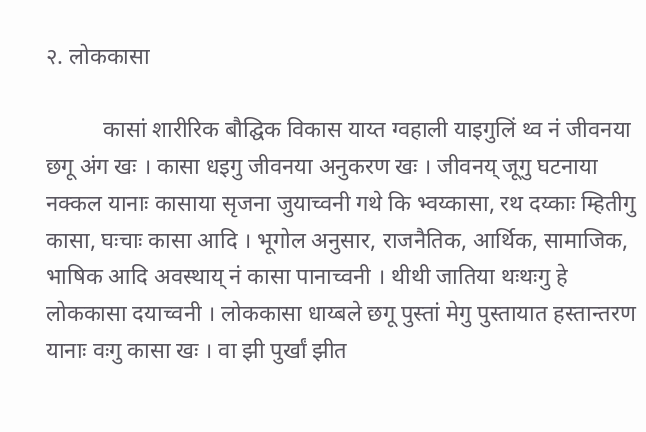२. लोककासा

          कासां शारीरिक बौद्घिक विकास याय्त ग्वहाली याइगुलिं थ्व नं जीवनया छगू अंग खः । कासा धइगु जीवनया अनुकरण खः । जीवनय् जूगु घटनाया नक्कल यानाः कासाया सृजना जुयाच्वनी गथे कि भ्वय्कासा, रथ दय्काः म्हितीगु कासा, घःचाः कासा आदि । भूगोल अनुसार, राजनैतिक, आर्थिक, सामाजिक, भाषिक आदि अवस्थाय् नं कासा पानाच्वनी । थीथी जातिया थःथःगु हे लोककासा दयाच्वनी । लोककासा धाय्बले छगू पुस्तां मेगु पुस्तायात हस्तान्तरण यानाः वःगु कासा खः । वा झी पुर्खां झीत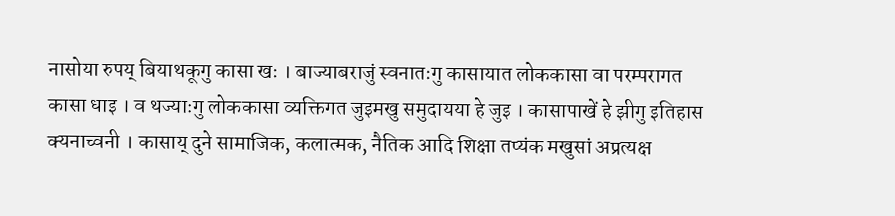नासोया रुपय् बियाथकूगु कासा खः । बाज्याबराजुं स्वनातःगु कासायात लोककासा वा परम्परागत कासा धाइ । व थज्याःगु लोककासा व्यक्तिगत जुइमखु समुदायया हे जुइ । कासापाखें हे झीगु इतिहास क्यनाच्वनी । कासाय् दुने सामाजिक, कलात्मक, नैतिक आदि शिक्षा तप्यंक मखुसां अप्रत्यक्ष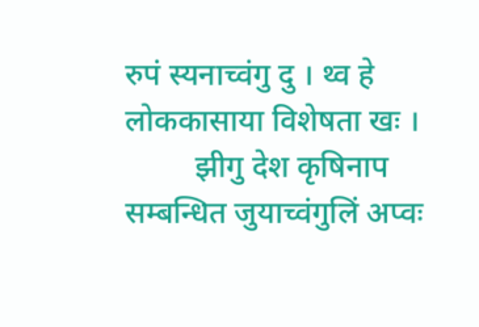रुपं स्यनाच्वंगु दु । थ्व हे लोककासाया विशेषता खः ।
         झीगु देश कृषिनाप सम्बन्धित जुयाच्वंगुलिं अप्वः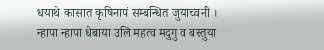धयाथे कासात कृषिनापं सम्बन्धित जुयाच्वनी । न्हापा न्हापा धेबाया उलि महत्व मदुगु व बस्तुया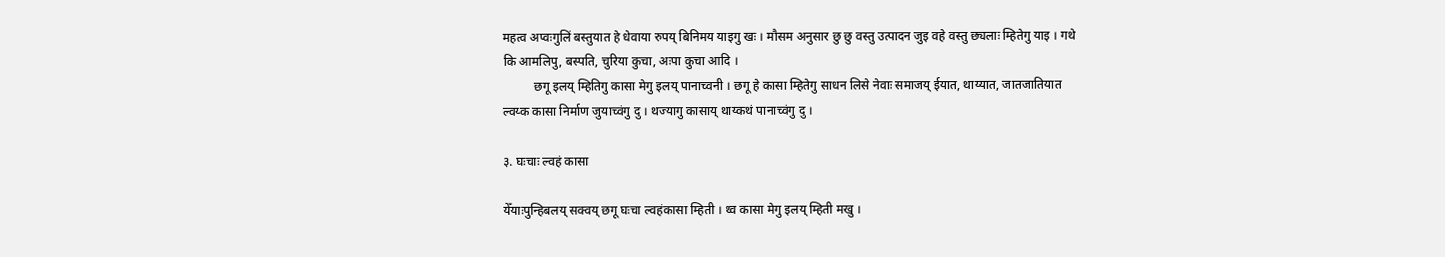महत्व अप्वःगुलिं बस्तुयात हे धेवाया रुपय् बिनिमय याइगु खः । मौसम अनुसार छु छु वस्तु उत्पादन जुइ वहे वस्तु छ्यलाः म्हितेगु याइ । गथे कि आमलिपु, बस्पति, चुरिया कुचा, अःपा कुचा आदि ।
          छगू इलय् म्हितिगु कासा मेगु इलय् पानाच्वनी । छगू हे कासा म्हितेगु साधन लिसे नेवाः समाजय् ईयात, थाय्यात, जातजातियात ल्वय्क कासा निर्माण जुयाच्वंगु दु । थज्यागु कासाय् थाय्कथं पानाच्वंगु दु ।

३. घःचाः ल्वहं कासा

येँयाःपुन्हिबलय् सक्वय् छगू घःचा ल्वहंकासा म्हिती । थ्व कासा मेगु इलय् म्हिती मखु ।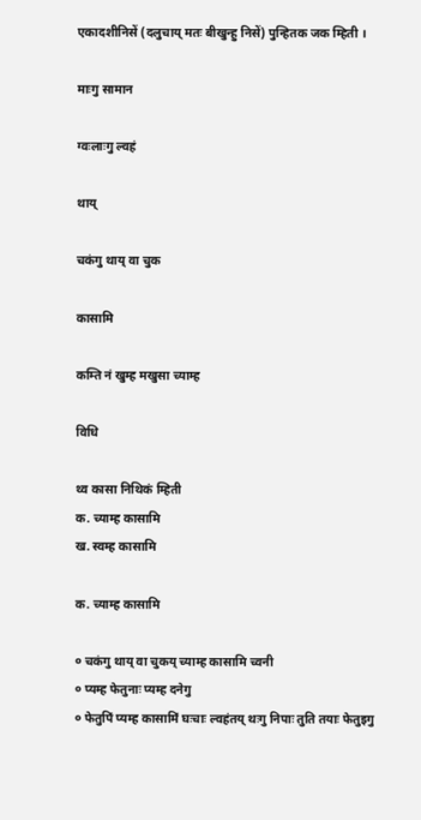एकादशीनिसें (दलुचाय् मतः बीखुन्हु निसें) पुन्हितक जक म्हिती ।

माःगु सामान

ग्वःलाःगु ल्वहं

थाय्

चकंगु थाय् वा चुक

कासामि

कम्ति नं खुम्ह मखुसा च्याम्ह

विधि

थ्व कासा निथिकं म्हिती
क. च्याम्ह कासामि
ख. स्वम्ह कासामि

क. च्याम्ह कासामि

० चकंगु थाय् वा चुकय् च्याम्ह कासामि च्वनी
० प्यम्ह फेतुनाः प्यम्ह दनेगु
० फेतुपिं प्यम्ह कासामिं घःचाः ल्वहंतय् थःगु निपाः तुति तयाः फेतुइगु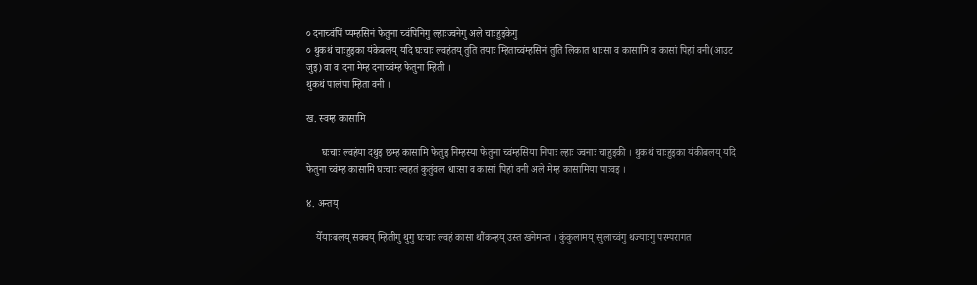० दनाच्वंपिं प्यम्हसिनं फेतुना च्वंपिनिगु ल्हाःज्वनेगु अले चाःहुइकेगु
० थुकथं चाःहुइका यंकेबलय् यदि घःचाः ल्वहंतय् तुति तयाः म्हिताच्वंम्हसिनं तुति लिकात धाःसा व कासामि व कासां पिहां वनी(आउट जुइ) वा व दना मेम्ह दनाच्वंम्ह फेतुना म्हिती ।
थुकथं पालंपा म्हिता वनी ।

ख. स्वम्ह कासामि

      घःचाः ल्वहंया दथुइ छम्ह कासामि फेतुइ निम्हस्या फेतुना च्वंम्हसिया निपाः ल्हाः ज्वनाः चाहुइकी । थुकथं चाःहुइका यंकीबलय् यदि फेतुना च्वंम्ह कासामि घःचाः ल्वहतं कुतुंवल धाःसा व कासां पिहां वनी अले मेम्ह कासामिया पाःवइ ।

४. अन्तय्

    येँयाःबलय् सक्वय् म्हितीगु थुगु घःचाः ल्वहं कासा थौंकन्हय् उस्त खनेमन्त । कुंकुलामय् सुलाच्वंगु थज्याःगु परम्परागत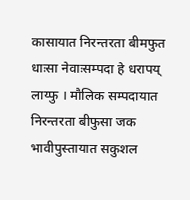कासायात निरन्तरता बीमफुत धाःसा नेवाःसम्पदा हे धरापय् लाय्फु । मौलिक सम्पदायात निरन्तरता बीफुसा जक भावीपुस्तायात सकुशल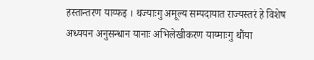हस्तान्तरण याय्फइ । थज्याःगु अमूल्य सम्पदायात राज्यस्तरं हे विशेष अध्ययन अनुसन्धान यानाः अभिलेखीकरण याय्माःगु थौंया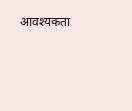आवश्यकता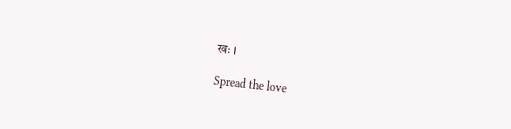खः ।

Spread the love